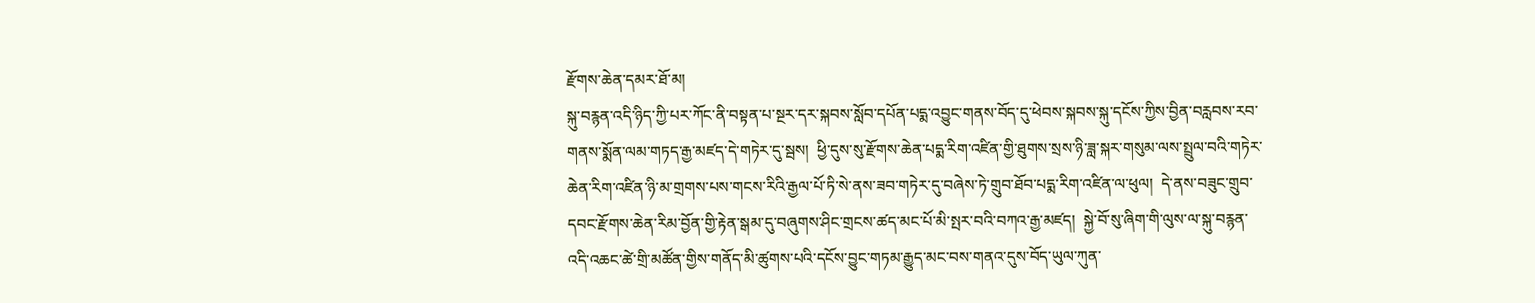རྫོགས་ཆེན་དམར་ཐོ་མ།
སྐུ་བརྙན་འདི་ཉིད་ཀྱི་པར་ཀོང་ནི་བསྟན་པ་སྔར་དར་སྐབས་སློབ་དཔོན་པདྨ་འབྱུང་གནས་བོད་དུ་ཕེབས་སྐབས་སྐུ་དངོས་ཀྱིས་བྱིན་བརླབས་རབ་གནས་སྨོན་ལམ་གཏད་རྒྱ་མཛད་དེ་གཏེར་དུ་སྦས།  ཕྱི་དུས་སུ་རྫོགས་ཆེན་པདྨ་རིག་འཛིན་གྱི་ཐུགས་སྲས་ཉི་ཟླ་སྐར་གསུམ་ལས་སྤྲུལ་བའི་གཏེར་ཆེན་རིག་འཛིན་ཉི་མ་གྲགས་པས་གངས་རིའི་རྒྱལ་པོ་ཏི་སེ་ནས་ཟབ་གཏེར་དུ་བཞེས་ཏེ་གྲུབ་ཐོབ་པདྨ་རིག་འཛིན་ལ་ཕུལ།  དེ་ནས་བཟུང་གྲུབ་དབང་རྫོགས་ཆེན་རིམ་བྱོན་གྱི་རྟེན་སྒམ་དུ་བཞུགས་ཤིང་གྲངས་ཚད་མང་པོ་མི་སྤར་བའི་བཀའ་རྒྱ་མཛད།  སྐྱེ་བོ་སུ་ཞིག་གི་ལུས་ལ་སྐུ་བརྙན་འདི་འཆང་ཚེ་གྲི་མཚོན་གྱིས་གནོད་མི་ཚུགས་པའི་དངོས་བྱུང་གཏམ་རྒྱུད་མང་བས་གནའ་དུས་བོད་ཡུལ་ཀུན་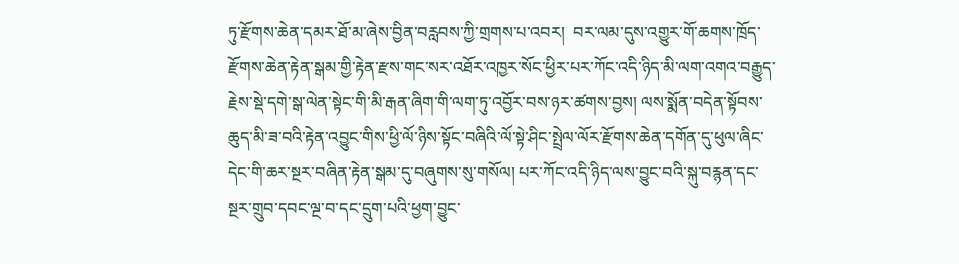ཏུ་རྫོགས་ཆེན་དམར་ཐོ་མ་ཞེས་བྱིན་བརླབས་ཀྱི་གྲགས་པ་འབར།  བར་ལམ་དུས་འགྱུར་གོ་ཆགས་ཁྲོད་རྫོགས་ཆེན་རྟེན་སྒམ་གྱི་རྟེན་རྫས་གང་སར་འཐོར་འཁྱར་སོང་ཕྱིར་པར་ཀོང་འདི་ཉིད་མི་ལག་འགའ་བརྒྱུད་རྗེས་སྡེ་དགེ་སྒ་ལེན་སྟེང་གི་མི་རྒན་ཞིག་གི་ལག་ཏུ་འབྱོར་བས་ཉར་ཚགས་བྱས། ལས་སྨོན་བདེན་སྟོབས་ཆུད་མི་ཟ་བའི་རྟེན་འབྱུང་གིས་ཕྱི་ལོ་ཉིས་སྟོང་བཞིའི་ལོ་སྟེ་ཤིང་སྤྲེལ་ལོར་རྫོགས་ཆེན་དགོན་དུ་ཕུལ་ཞིང་དེང་གི་ཆར་སྔར་བཞིན་རྟེན་སྒམ་དུ་བཞུགས་སུ་གསོལ། པར་ཀོང་འདི་ཉིད་ལས་བྱུང་བའི་སྐུ་བརྙན་དང་སྔར་གྲུབ་དབང་ལྔ་བ་དང་དྲུག་པའི་ཕྱག་བྱུང་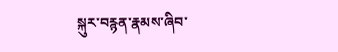སྐུར་བརྙན་རྣམས་ཞིབ་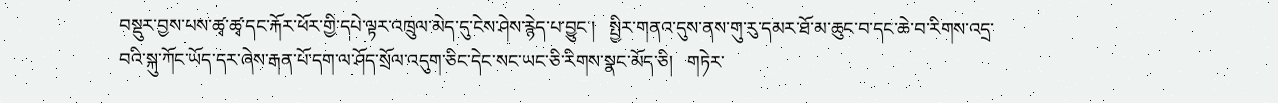བསྡུར་བྱས་པས་ཚྭ་ཚྭ་དང་རྐོར་ཕོར་གྱི་དཔེ་ལྟར་འཁྲུལ་མེད་དུ་ངེས་ཤེས་རྙེད་པ་བྱུང་།   སྤྱིར་གནའ་དུས་ནས་གུ་རུ་དམར་ཐོ་མ་ཆུང་བ་དང་ཆེ་བ་རིགས་འདྲ་བའི་སྐུ་ཀོང་ཡོད་དར་ཞེས་རྒན་པོ་དག་ལ་ཤོད་སྲོལ་འདུག་ཅིང་དེང་སང་ཡང་ཅི་རིགས་སྣང་མོད་ཅི།   གཏེར་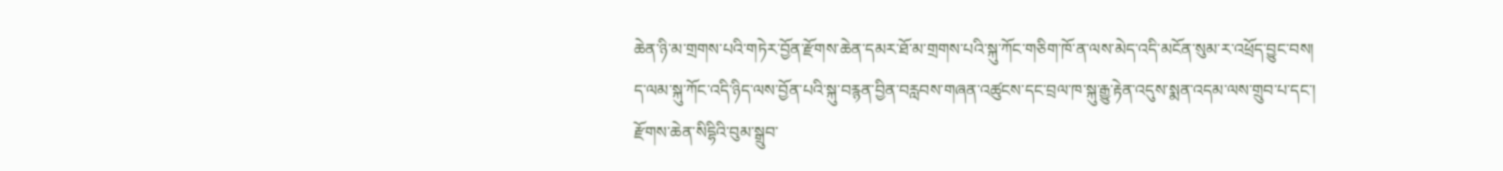ཆེན་ཉི་མ་གྲགས་པའི་གཏེར་བྱོན་རྫོགས་ཆེན་དམར་ཐོ་མ་གྲགས་པའི་སྐུ་ཀོང་གཅིག་ཁོ་ན་ལས་མེད་འདི་མངོན་སུམ་ར་འཕྲོད་བྱུང་བས།   ད་ལམ་སྐུ་ཀོང་འདི་ཉིད་ལས་བྱོན་པའི་སྐུ་བརྙན་བྱིན་བརླབས་གཞན་འཚུངས་དང་བྲལ་ཁ་སྐུ་རྒྱུ་རྟེན་འདུས་སྨན་འདམ་ལས་གྲུབ་པ་དང་།   རྫོགས་ཆེན་སིདྷིའི་བུམ་སྒྲུབ་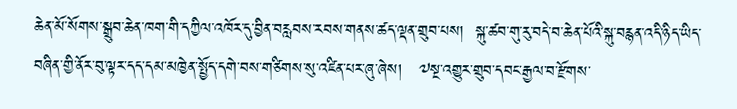ཆེན་མོ་སོགས་སྒྲུབ་ཆེན་ཁག་གི་དཀྱིལ་འཁོར་དུ་བྱིན་བརླབས་རབས་གནས་ཚད་ལྡན་གྲུབ་པས།  སྐུ་ཚབ་གུ་རུ་བདེ་བ་ཆེན་པོའི་སྐུ་བརྙན་འདི་ཉིད་ཡིད་བཞིན་གྱི་ནོར་བུ་ལྟར་དད་དམ་མཁྱེན་སྤྱོད་དགེ་བས་གཙིགས་སུ་འཛིན་པར་ཞུ་ཞེས།   ༧སྔ་འགྱུར་གྲུབ་དབང་རྒྱལ་བ་རྫོགས་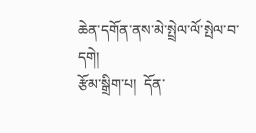ཆེན་དགོན་ནས་མེ་སྤྲེལ་ལོ་སྤེལ་བ་དགེ།
རྩོམ་སྒྲིག་པ།  དོན་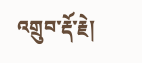འགྲུབ་རྡོ་རྗེ།